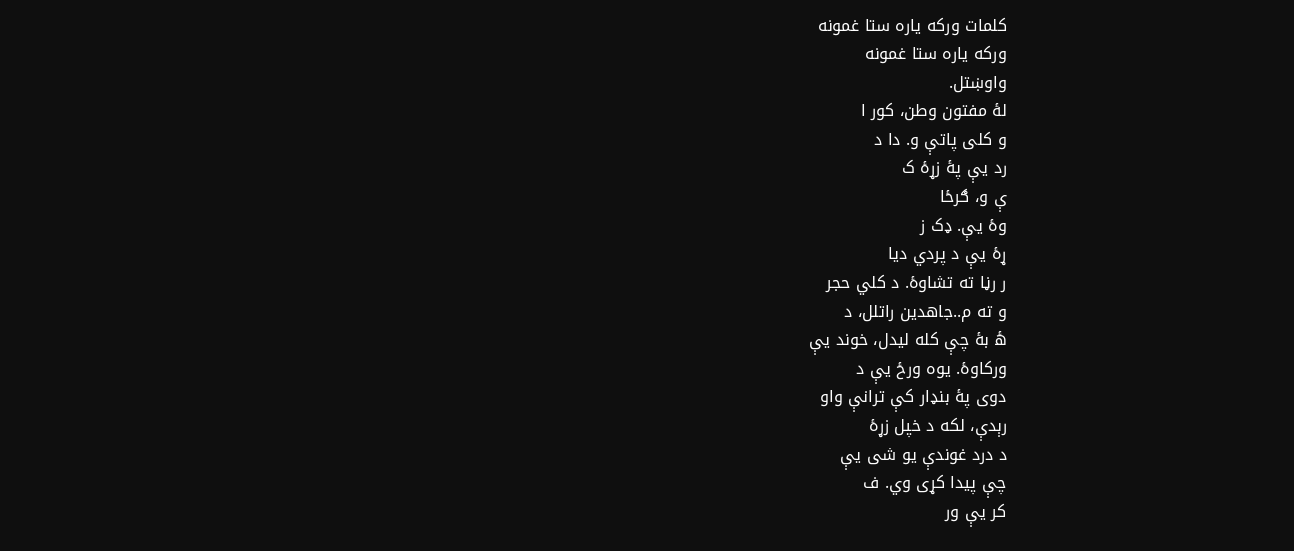كلمات ورکه یاره ستا غمونه
ورکه یاره ستا غمونه
واوښتل.
لهٔ مفتون وطن، کور ا
و کلی پاتې و. دا د
رد یې پهٔ زړهٔ ک
ې و، ګرځا
وهٔ یې. ډک ز
ړهٔ یې د پردي دیا
ر رڼا ته تشاوهٔ. د کلي حجر
و ته م..جاهدین راتلل، د
هٔ بهٔ چې کله لیدل، خوند یې
ورکاوهٔ. یوه ورځ یې د
دوی پهٔ بنډار کې ترانې واو
رېدې، لکه د خپل زړهٔ
د درد غوندې یو شی یې
چې پیدا کړی وي. ف
کر یې ور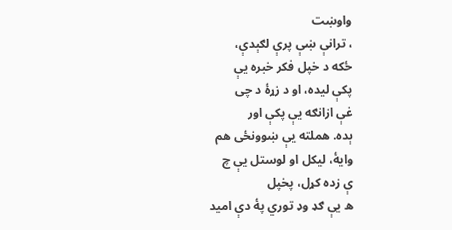واوښت
، ترانې ښې پرې لګېدې،
ځکه د خپل فکر خبره یې
پکې لیده، او د زړهٔ د چی
غې ازانګه یې پکې اور
ېده. هملته یې ښوونځی هم
وایهٔ، لیکل او لوستل یې چ
ې زده کړل، پخپل
ه یې ګډ وډ توري پهٔ دې امید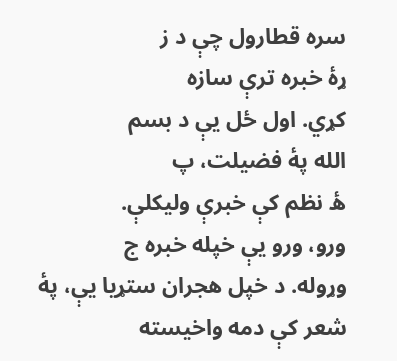سره قطارول چې د ز
ړهٔ خبره ترې سازه
کړي. اول ځل یې د بسم
الله پهٔ فضیلت، پ
هٔ نظم کې خبرې ولیکلې.
ورو، ورو یې خپله خبره ج
وړوله. د خپل هجران ستړیا یې، پهٔ
شعر کې دمه واخیسته